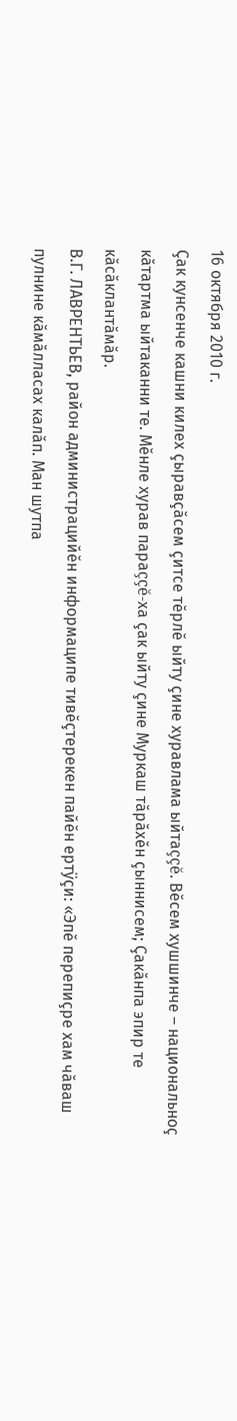16 октября 2010 г.
Çак кунсенче кашни килех çыравçăсем çитсе тĕрлĕ ыйту çине хуравлама ыйтаççĕ. Вĕсем хушшинче – национальноç кăтартма ыйтаканни те. Мĕнле хурав параççĕ-ха çак ыйту çине Муркаш тăрăхĕн çыннисем; Çакăнпа эпир те кăсăклантăмăр.
В.Г. ЛАВРЕНТЬЕВ, район администрацийĕн информаципе тивĕçтерекен пайĕн ертÿçи: «Эпĕ перепиçре хам чăваш пулнине кăмăлласах калăп. Ман шутпа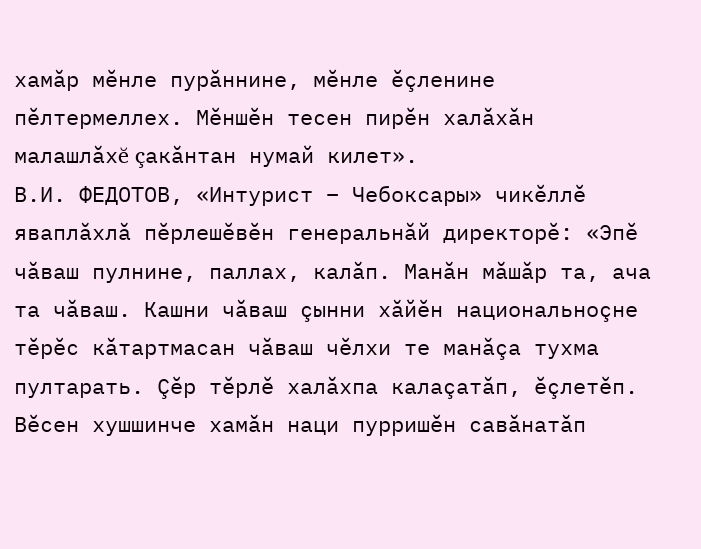хамăр мĕнле пурăннине, мĕнле ĕçленине пĕлтермеллех. Мĕншĕн тесен пирĕн халăхăн малашлăхĕ çакăнтан нумай килет».
В.И. ФЕДОТОВ, «Интурист – Чебоксары» чикĕллĕ яваплăхлă пĕрлешĕвĕн генеральнăй директорĕ: «Эпĕ чăваш пулнине, паллах, калăп. Манăн мăшăр та, ача та чăваш. Кашни чăваш çынни хăйĕн национальноçне тĕрĕс кăтартмасан чăваш чĕлхи те манăçа тухма пултарать. Çĕр тĕрлĕ халăхпа калаçатăп, ĕçлетĕп. Вĕсен хушшинче хамăн наци пурришĕн савăнатăп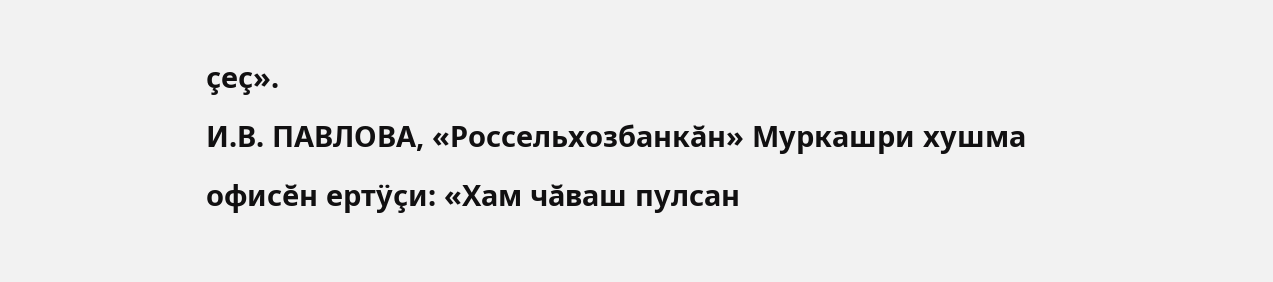çеç».
И.В. ПАВЛОВА, «Россельхозбанкăн» Муркашри хушма офисĕн ертÿçи: «Хам чăваш пулсан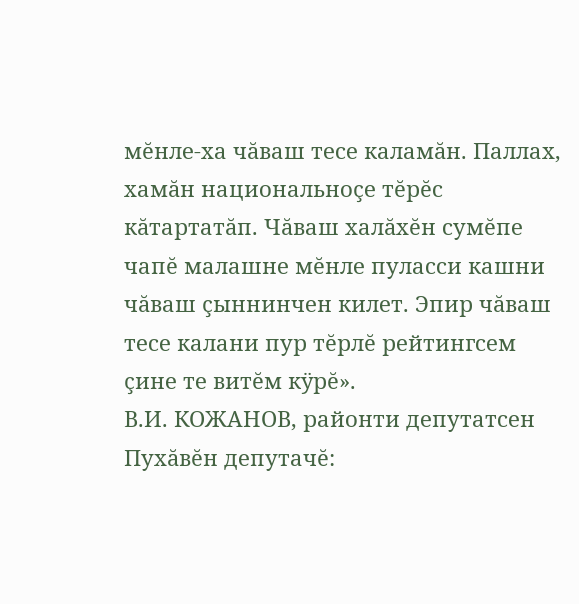мĕнле-ха чăваш тесе каламăн. Паллах, хамăн национальноçе тĕрĕс кăтартатăп. Чăваш халăхĕн сумĕпе чапĕ малашне мĕнле пуласси кашни чăваш çыннинчен килет. Эпир чăваш тесе калани пур тĕрлĕ рейтингсем çине те витĕм кÿрĕ».
В.И. КОЖАНОВ, районти депутатсен Пухăвĕн депутачĕ: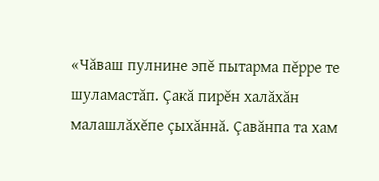«Чăваш пулнине эпĕ пытарма пĕрре те шуламастăп. Çакă пирĕн халăхăн малашлăхĕпе çыхăннă. Çавăнпа та хам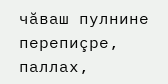чăваш пулнине перепиçре, паллах,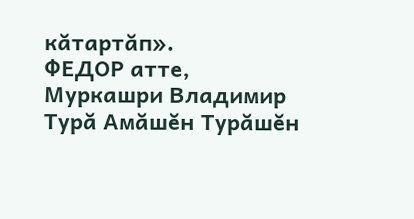кăтартăп».
ФЕДОР атте, Муркашри Владимир Турă Амăшĕн Турăшĕн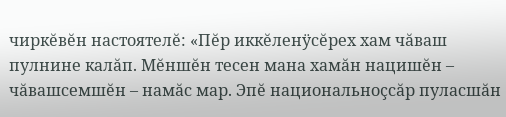чиркĕвĕн настоятелĕ: «Пĕр иккĕленÿсĕрех хам чăваш пулнине калăп. Мĕншĕн тесен мана хамăн нацишĕн – чăвашсемшĕн – намăс мар. Эпĕ национальноçсăр пуласшăн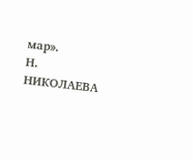мар».
Н. НИКОЛАЕВА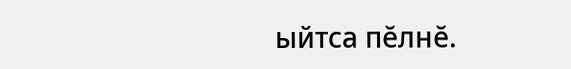ыйтса пĕлнĕ.